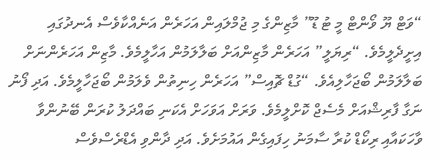“ވަޓް ޔޫ ވޯންޓް މީ ޓު ޑޫ” މާޒިންގެ މި ޖުމްލައިން އަހަރެން އަނެއްކާވެސް އެނދުގައި އިށީދެލީމެވެ. “ރިޔަލީ” އަހަރެން މާޒިންއަށް ބަލާލަމުން އަހާލީމެވެ. މާޒިން އަހަރެންނަށް ބަލާލަމުން ބޯޖަހާލިއެވެ. “ގުޑް ޗޮއިސް” އަހަރެން ހިނިތުން ވެލަމުން ބޯޖަހާލީމެވެ. އަދި ފޯނު ނަގާ ފާރިޝްއަށް މެސެޖް ކޮށްލީމެވެ. ވަރަށް އަވަހަށް އެކަނި ބައްދަލު ކުރަން ބޭނުންވާ ވާހަކައާއި ރިކޯޑް ކުރާ ސާމަނު ހިފައިގެން އައުމަށެވެ. އަދި ދާންވި އެޑްރެސްވެސް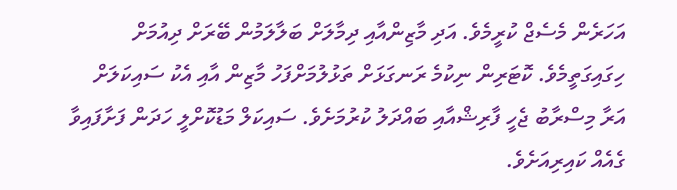އަހަރެން މެސެޖް ކުރީމެވެ. އަދި މާޒިންއާއި ދިމާލަށް ބަލާލަމުން ބޭރަށް ދިއުމަށް ހިގައިގަތީމެވެ. ކޮޓަރިން ނިކުމެ ރަނގަޅަށް ތަޅުލުމަށްފަހު މާޒިން އާއި އެކު ސައިކަލަށް އަރާ މިސްރާބު ޖެހީ ފާރިޝްއާއި ބައްދަލު ކުރުމަށެވެ. ސައިކަލް މަޑުކޮށްލީ ހަދަން ފަށާފައިވާ ގެއެއް ކައިރިއަށެވެ.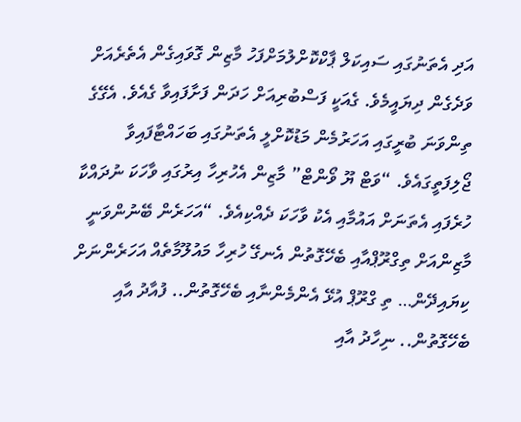އަދި އެތަނުގައި ސައިކަލް ޕާކްކޮށްލުމަށްފަހު މާޒިން ގޮވައިގެން އެތެރެއަށް ވަދެގެން ދިޔައީމެވެ. ގެއަކީ ފަސްބުރިއަށް ހަދަން ފަށާފައިވާ ގެއެވެ. އެގޭގެ ތިންވަނަ ބުރީގައި އަހަރުމެން މަޑުކޮށްލީ އެތަނުގައި ބަހައްޓާފައިވާ ޖޯލިފަތީގައެވެ. “ވަޓް ޔޫ ވޯންޓް” މާޒިން އެހުރިހާ އިރުގައި ވާހަކަ ނުދައްކާ ހުރެފައި އެތަނަށް އައުމާއި އެކު ވާހަކަ ދެއްކިއެވެ. “އަހަރެން ބޭނުންވަނީ މާޒިންއަށް ތިގްރޫޕްއާއި ބެހޭގޮތުން އެނގޭ ހުރިހާ މައުލޫމާތެއް އަހަރެންނަށް ކިޔައިދޭން… ތި ގްރޫޕް އުޅޭ އެންމެންނާއި ބެހޭގޮތުން.. ފުއާދު އާއި ބެހޭގޮތުން.. ނިހާދު އާއި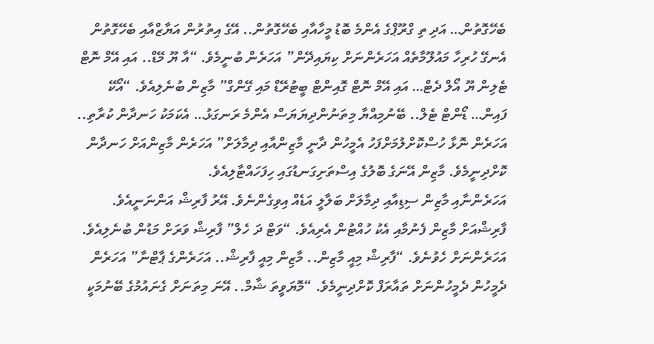ބެހޭގޮތުން… އަދި ތި ގްރޫޕްގެ އެންމެ ބޮޑު މީހާއާއި ބެހޭގޮތުން.. އޭގެ އިތުރުން އަޔާޒްއާއި ބެހޭގޮތުން އެނގޭ ހުރިހާ މައުލޫމާތެއް އަހަރެންނަށް ކިޔައިދޭން” އަހަރެން ބުނީމެވެ. “އާ ޔޫ މޭޑް.. އައި އޭމް ނޮޓް ޓެލިން ޔޫ އޯލް ދެޓް… އައި އޭމް ނޮޓް ގޮއިންޓް ބީޓުރޭޑް މައި ގޭންގް” މާޒިން ބުނެލިއެވެ. “އޯކޭ ފައިން… ޑޯންޓް ޓެލް.. ބޭނުމިއްޔާ މިތަނުންދިޔަޔަސް އެންމެ ރަނގަޅު… އެކަމަކު ހަނދާން ކުރާތި.. އަހަރެން ނޮޅާ ހުސްކޮށްލުމަށްފަހު އެމީހުން ދާނީ މާޒިންއާއި ދިމާލަށް” އަހަރެން މާޒިންއަށް ހަނދާން ކޮށްދިނީމެވެ. މާޒިން އޭނަގެ ބޮލުގެ އިސްތަށިގަނޑުގައި ހިފަހައްޓާލިއެވެ.
އަހަރެންނާއި މާޒިން ސިޑިއާއި ދިމާލަށް ބަލާލީ އަޑެއް އިވިގެންނެވެ. އޭރު ފާރިޝް އަންނަނީއެވެ. ފާރިޝްއަށް މާޒިން ފެނުމާއި އެކު ހުއްޓުން އެރިއެވެ. “ވަޓް ދަ ހެލް” ފާރިޝް ވަރަށް މަޑުން ބުނެލިއެވެ. އަހަރެންނަށް ހެވުނެވެ. “ފާރިޝް މިއީ މާޒިން.. މާޒިން މިއީ ފާރިޝް.. އަހަރެންގެ ޕާޓްނާ” އަހަރެން ދެމީހުން ދެމީހުންނަށް ތައާރަފް ކޮށްދިނީމެވެ. “މޮޔަވީތަ ޝާމް.. އޭނަ މިތަނަށް ގެނައުމުގެ ބޭނުމަކީ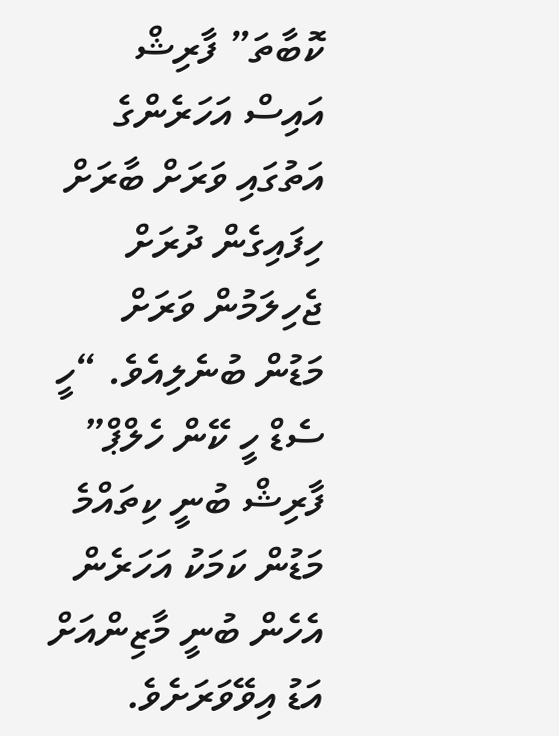ކޮބާތަ” ފާރިޝް އައިސް އަހަރެންގެ އަތުގައި ވަރަށް ބާރަށް ހިފައިގެން ދުރަށް ޖެހިލަމުން ވަރަށް މަޑުން ބުނެލިއެވެ. “ހީ ސެޑް ހީ ކޭން ހެލްޕް” ފާރިޝް ބުނީ ކިތައްމެ މަޑުން ކަމަކު އަހަރެން އެހެން ބުނީ މާޒިންއަށް އަޑު އިވޭވަރަށެވެ.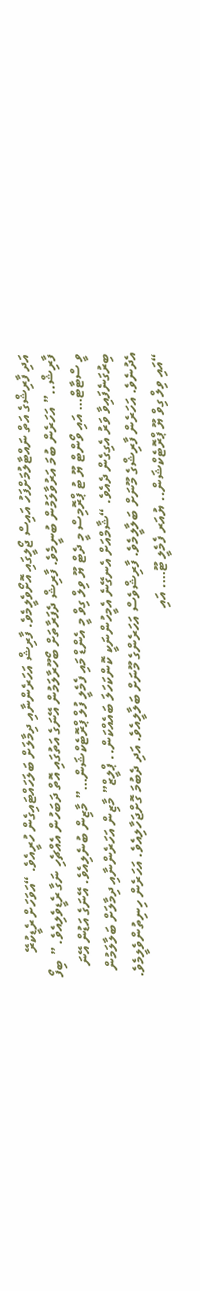އަދި ފާރިޝްގެ އަތް ނައްޓާލުމަށްފަހު އައިސް ޖޯލީގައި އޮށޯވެލީމެވެ. ފާރިޝް އަހަރެންނާއި ދިމާލަށް ބަލަހައްޓައިގެން ހުރީއެވެ. “އަވަހަށް ރެޑީކުރޭ ފާރިޝް..” އަހަރެން ބުމަ އަރުވާލަމުން ބުނީމެވެ. ފާރިޝް ދެފަރާތަށް ބޯހޫރާލަމުން އޭނަގެ އަތުގައި އޮތް ދަބަހުން އެއްޗެހި ނަގާ ރެޑީވެލިއެވެ. ” ބިފޯ ވީ ސްޓާޓް… އައި ވޯންޓް ޔޫ ޓު ޕްރޮމިސް މީ ދެޓް ޔޫ ވިލް ގިވް މީ އެންޑް މައި ފެމެލީ ފުލް ޕްރޮޓެކްޝަން…” މާޒިން ބުނެލިއެވެ. އޭނަގެ އަޑުން އޭނަ ބިރުގަނެފައިވާ ވަރު އެގިގެން ދެއެވެ. “ޝާމްއަށް އެނގޭނެ އެމީހުންނަކީ ކޮންކަހަލަ ބައެއްކަން.. ޕްލީޒް” މާޒިން އަހަރެންނާއި ދިމާލަށް ބަލާލަމުން އެދުނެވެ. އަހަރެން ފާރިޝްގެ މޫނަށް ބަލާލީމެވެ. ފާރިޝްވެސް އަހަރެންގެ މޫނަށް ބަލާލީއެވެ. އަދި ދެބުމަ ގޮށްޖަހާލިއެވެ. އަހަރެން ހިނިތުންވެލީމެވެ. “އައި ވިލް ގިވް ޔޫ ޕްރޮޓެކްޝަން.. ޔުއަރ ފެމެލީ ޓޫ…. އައި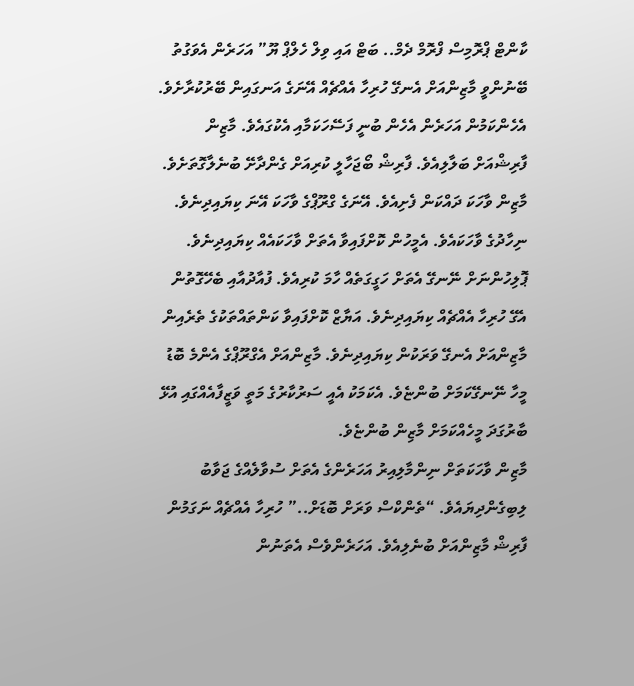ކާންޓް ޕްރޮމިސް ފްރޮމް ދެމް.. ބަޓް އައި ވިލް ހެލްޕް ޔޫ” އަހަރެން އެވަގުތު ބޭނުންވީ މާޒިންއަށް އެނގޭ ހުރިހާ އެއްޗެއް އޭނަގެ އަނގައިން ބޭރުކުރާށެވެ. އެހެންކަމުން އަހަރެން އެހެން ބުނީ ފަސޭހަކަމާއި އެކުގައެވެ. މާޒިން ފާރިޝްއަށް ބަލާލިއެވެ. ފާރިޝް ބޯޖަހާލީ ކުރިއަށް ގެންދާށޭ ބުނެލާގޮތަށެވެ. މާޒިން ވާހަކަ ދައްކަން ފެށިއެވެ. އޭނަގެ ގްރޫޕްގެ ވާހަކަ އޭނަ ކިޔައިދިނެވެ. ނިހާދުގެ ވާހަކައެވެ. އެމީހުން ކޮށްފައިވާ އެތަށް ވާހަކައެއް ކިޔައިދިނެވެ. ޕޮލިހުންނަށް ނޭނގޭ އެތަށް ހަގީގަތެއް ހާމަ ކުރިއެވެ. ފުއާދުއާއި ބެހޭގޮތުން އެގޭ ހުރިހާ އެއްޗެއް ކިޔައިދިނެވެ. އަޔާޒް ކޮށްފައިވާ ކަންތައްތަކުގެ ތެރެއިން މާޒިންއަށް އެނގޭ ވަރަކުން ކިޔައިދިނެވެ. މާޒިންއަށް އެގްރޫޕްގެ އެންމެ ބޮޑު މީހާ ނޭނގޭކަމަށް ބުންޏެވެ. އެކަމަކު އެއީ ސަރުކާރުގެ މަތީ ވަޒީފާއެއްގައި އުޅޭ ބާރުގަދަ މީހެއްކަމަށް މާޒިން ބުންޏެވެ.
މާޒިން ވާހަކަތަށް ނިންމާލިއިރު އަހަރެންގެ އެތަށް ސުވާލެއްގެ ޖަވާބު ލިބިގެންދިޔައެވެ. “ތެންކްސް ވަރަށް ބޮޑަށް..” ހުރިހާ އެއްޗެއް ނަގަމުން ފާރިޝް މާޒިންއަށް ބުނެލިއެވެ. އަހަރެންވެސް އެތަނުން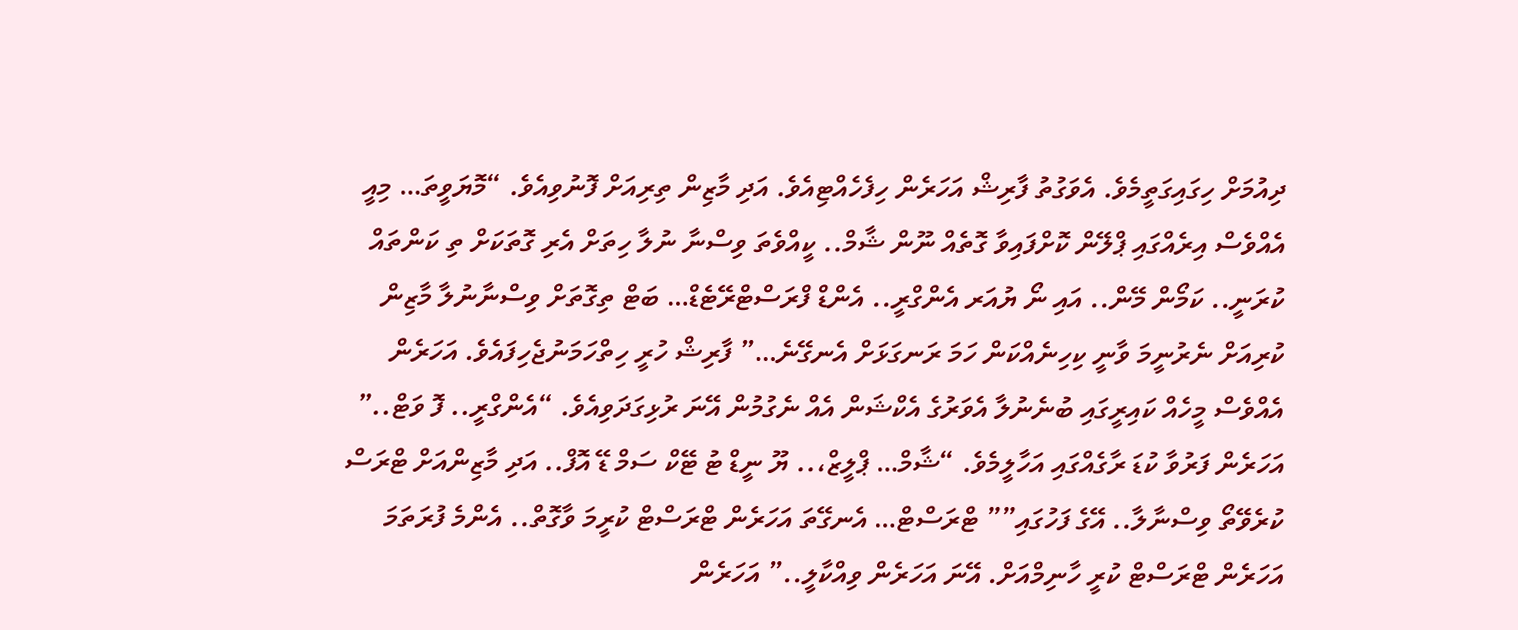ދިއުމަށް ހިގައިގަތީމެވެ. އެވަގުތު ފާރިޝް އަހަރެން ހިފެހެއްޓިއެވެ. އަދި މާޒިން ތިރިއަށް ފޮނުވިއެވެ. “މޮޔަވީތަ… މިއީ އެއްވެސް އިރެއްގައި ޕްލޭން ކޮށްފައިވާ ގޮތެއް ނޫން ޝާމް.. ކީއްވެތަ ވިސްނާ ނުލާ ހިތަށް އެރި ގޮތަކަށް ތި ކަންތައް ކުރަނީ.. ކަމޯން މޭން.. އައި ނޯ ޔުއަރ އެންގްރީ.. އެންޑް ފްރަސްޓްރޭޓެޑް… ބަޓް ތިގޮތަށް ވިސްނާނުލާ މާޒިން ކުރިއަށް ނެރުނީމަ ވާނީ ކިހިނެއްކަން ހަމަ ރަނގަޅަށް އެނގޭނެ…” ފާރިޝް ހުރީ ހިތްހަމަނުޖެހިފައެވެ. އަހަރެން އެއްވެސް މީހެއް ކައިރީގައި ބުނެނުލާ އެވަރުގެ އެކްޝަން އެއް ނެގުމުން އޭނަ ރުޅިގަދަވިއެވެ. “އެންގްރީ.. ފޮ ވަޓް..” އަހަރެން ފަރުވާ ކުޑަ ރާގެއްގައި އަހާލީމެވެ. “ޝާމް… ޕްލީޒް،.. ޔޫ ނީޑް ޓު ޓޭކް ސަމް ޑޭ އޮފް.. އަދި މާޒިންއަށް ޓްރަސް ކުރެވޭތޯ ވިސްނާލާ.. އޭގެ ފަހުގައި”” ޓްރަސްޓް… އެނގޭތަ އަހަރެން ޓްރަސްޓް ކުރީމަ ވާގޮތް.. އެންމެ ފުރަތަމަ އަހަރެން ޓްރަސްޓް ކުރީ ހާނިމްއަށް. އޭނަ އަހަރެން ވިއްކާލީ..” އަހަރެން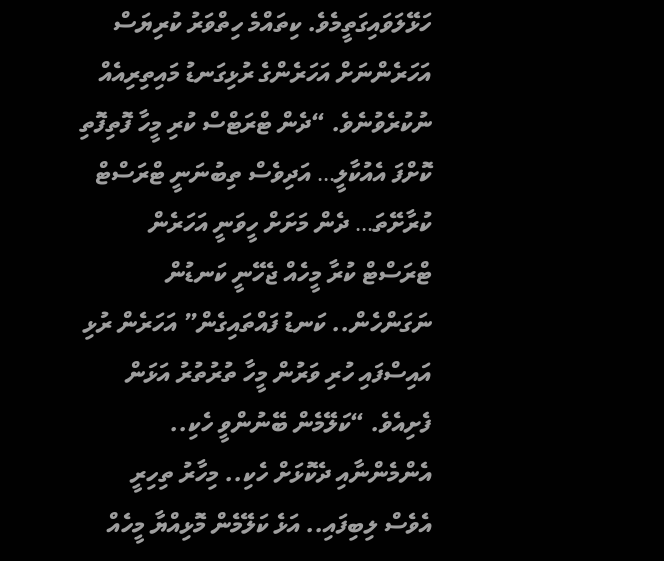ހަޅޭލަވައިގަތީމެވެ. ކިތައްމެ ހިތްވަރު ކުރިޔަސް އަހަރެންނަށް އަހަރެންގެ ރުޅިގަނޑު މައިތިރިއެއް ނުކުރެވުނެވެ. “ދެން ޓްރަޓްސް ކުރި މީހާ ފޮތިފޮތި ކޮށްފަ އެއުކާލީ… އަދިވެސް ތިބުނަނީ ޓްރަސްޓް ކުރާށޭތަ… ދެން މަށަށް ހީވަނީ އަހަރެން ޓްރަސްޓް ކުރާ މީހެއް ޖެހޭނީ ކަނޑުން ނަގަންހެން.. ކަނޑު ފައްތައިގެން” އަހަރެން ރުޅި އައިސްފައި ހުރި ވަރުން މީހާ ތުރުތުރު އަޅަން ފެށިއެވެ. “ކަލޭމެން ބޭނުންވީ ހެކި.. އެންމެންނާއި ދެކޮޅަށް ހެކި.. މިހާރު ތިހިރީ އެވެސް ލިބިފައި.. އަޅެ ކަލޭމެން މޮޅިއްޔާ މީހެއް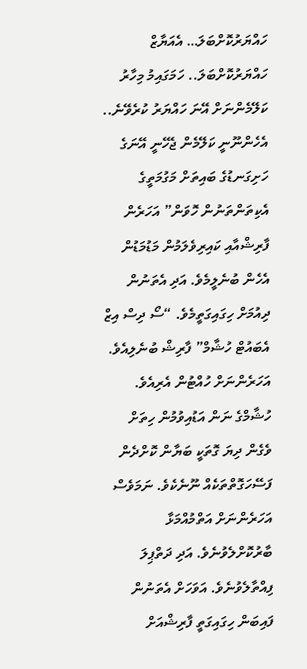ހައްޔަރުކޮށްބަލަ… އެއަޔާޒް ހައްޔަރުކޮށްބަލަ.. ހަމަގައިމު މިހާރު ކަލޭމެންނަށް އޭނަ ހައްޔަރު ކުރެވޭނެ.. އެހެންނޫނީ ކަލޭމެން ޖެހޭނީ އޭނަގެ ހަށިގަނޑުގެ ބައިތަށް މަގުމަތީގެ އެކިތަންތަނުން ހޮވަން” އަހަރެން ފާރިޝްއާއި ކައިރިވެލަމުން މަޑުމަޑުން އެހެން ބުނެލީމެވެ. އަދި އެތަނުން ދިއުމަށް ހިގައިގަތީމެވެ. “ސޯ ދިސް އިޒް އެބައުޓް ހުޝާމް” ފާރިޝް ބުނެލިއެވެ. އަހަރެންނަށް ހުއްޓުން އެރިއެވެ. ހުޝާމްގެ ނަން އަޑުއިވުމުން ހިތަށް ވެގެން ދިޔަ ގޮތަކީ ބަޔާން ކޮށްދެން ފަސޭހަގޮތްތަކެއް ނޫނެކެވެ. ނަމަވެސް އަހަރެންނަށް އަތްމުއްމަޅާ ބާރުކޮށްލެވުނެވެ. އަދި ދަތްޕިލަ ފިއްތާލެވުނެވެ. އަވަހަށް އެތަނުން ފައިބަން ހިގައިގަތީ ފާރިޝްއަށް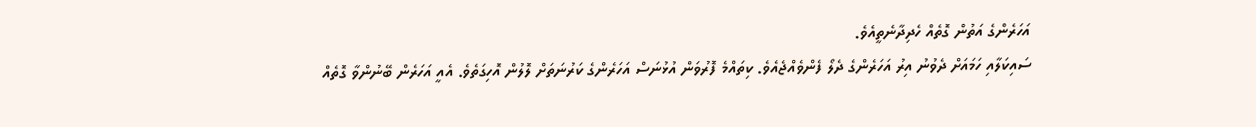އަހަރެންގެ އަތުން ގޮތެއް ހެދިދާނެތީއެވެ.
ސައިކަލާއި ހަމައަށް ދެވުނު އިރު އަހަރެންގެ ދެލޯ ފެންވެއްޖެއެވެ. ކިތައްމެ ފޮރުވަން އުޅުނަސް އަހަރެންގެ ކަރުނަތަށް ލޮލުން އޮހިގަތެވެ. އެއީ އަހަރެން ބޭނުންވާ ގޮތެއް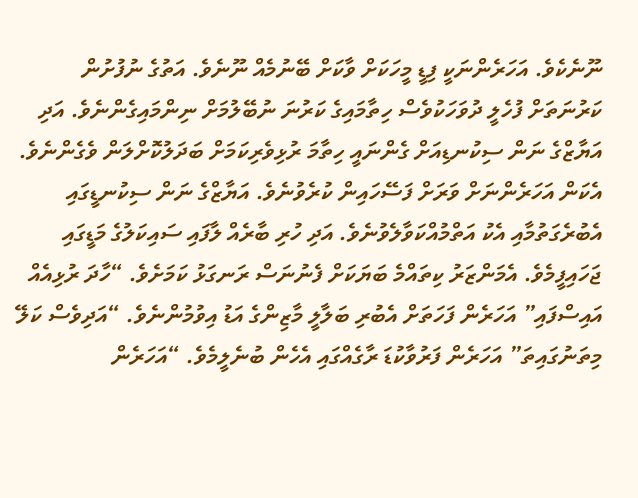ނޫނެކެވެ. އަހަރެންނަކީ ފިޑީ މީހަކަށް ވާކަށް ބޭނުމެއް ނޫނެވެ. އަތުގެ ނުފުށުން ކަރުނަތަށް ފުހެލީ ދުވަހަކުވެސް ހިތާމައިގެ ކަރުނަ ނުބޭލުމަށް ނިންމައިގެންނެވެ. އަދި އަޔާޒްގެ ނަން ސިކުނޑިއަށް ގެންނައީ ހިތާމަ ރުޅިވެރިކަމަށް ބަދަލުކޮށްލަން ވެގެންނެވެ. އެކަން އަހަރެންނަށް ވަރަށް ފަސޭހައިން ކުރެވުނެވެ. އަޔާޒްގެ ނަން ސިކުނޑީގައި އެބުރެގަތުމާއި އެކު އަތްމުއްކަވާލެވުނެވެ. އަދި ހުރި ބާރެއް ލާފައި ސައިކަލުގެ މަޑީގައި ޖަހައިފީމެވެ. އެމަންޒަރު ކިތައްމެ ބަޔަކަށް ފެނުނަސް ރަނގަޅު ކަމަށެވެ. “ހާދަ ރުޅިއެއް އައިސްފައި” އަހަރެން ފަހަތަށް އެބުރި ބަލާލީ މާޒިންގެ އަޑު އިވުމުންނެވެ. “އަދިވެސް ކަލޭ މިތަނުގައިތަ” އަހަރެން ފަރުވާކުޑަ ރާގެއްގައި އެހެން ބުނެލީމެވެ. “އަހަރެން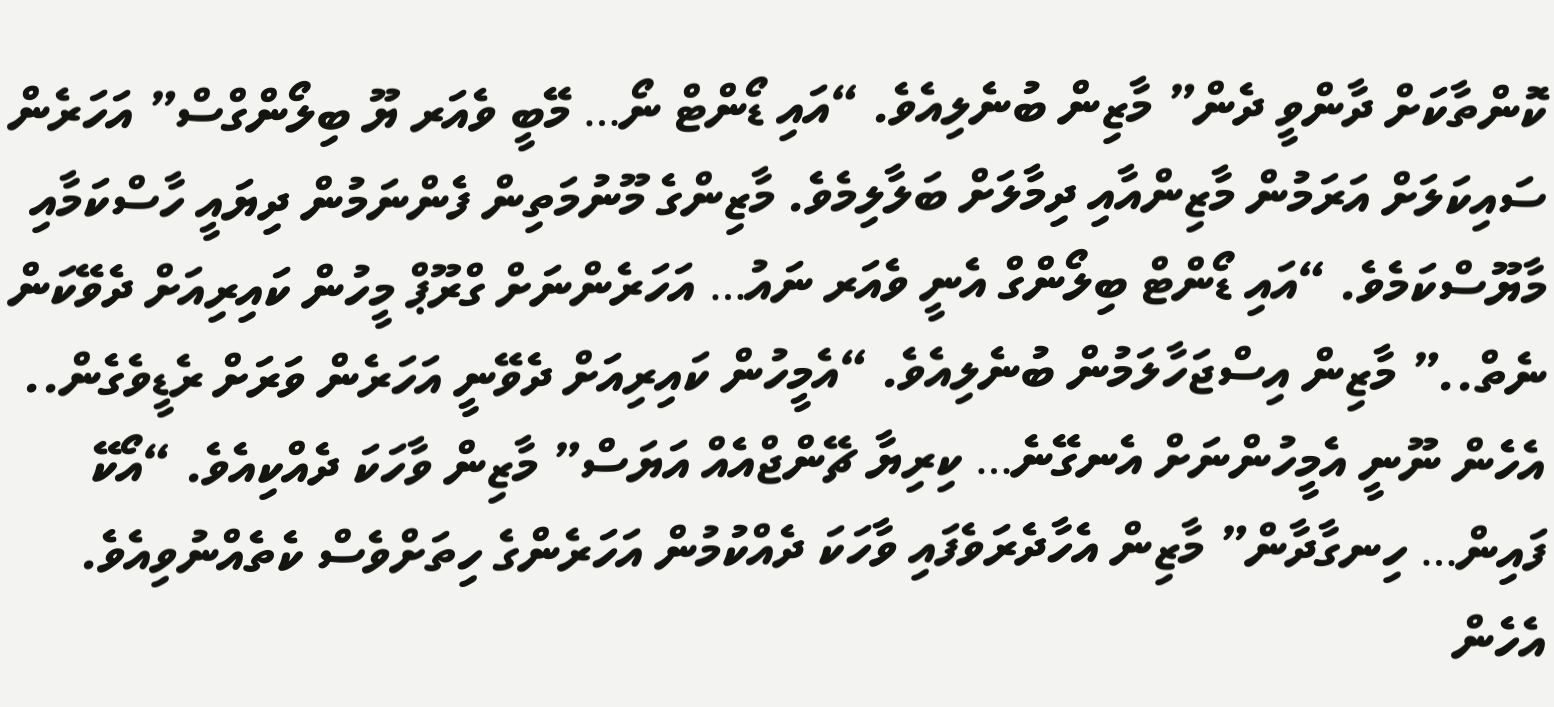ކޮންތާކަށް ދާންވީ ދެން” މާޒިން ބުނެލިއެވެ. “އައި ޑޯންޓް ނޯ… މޭބީ ވެއަރ ޔޫ ބިލޯންގްސް” އަހަރެން ސައިކަލަށް އަރަމުން މާޒިންއާއި ދިމާލަށް ބަލާލިމެވެ. މާޒިންގެ މޫނުމަތިން ފެންނަމުން ދިޔައީ ހާސްކަމާއި މާޔޫސްކަމެވެ. “އައި ޑޯންޓް ބިލޯންގް އެނީ ވެއަރ ނައު… އަހަރެންނަށް ގްރޫޕް މީހުން ކައިރިއަށް ދެވޭކަން ނެތް..” މާޒިން އިސްޖަހާލަމުން ބުނެލިއެވެ. “އެމީހުން ކައިރިއަށް ދެވޭނީ އަހަރެން ވަރަށް ރެޑީވެގެން.. އެހެން ނޫނީ އެމީހުންނަށް އެނގޭނެ… ކިރިޔާ ޗޭންޖްއެއް އަޔަސް” މާޒިން ވާހަކަ ދެއްކިއެވެ. “އޯކޭ ފައިން… ހިނގާދާން” މާޒިން އެހާދެރަވެފައި ވާހަކަ ދެއްކުމުން އަހަރެންގެ ހިތަށްވެސް ކެތެއްނުވިއެވެ. އެހެން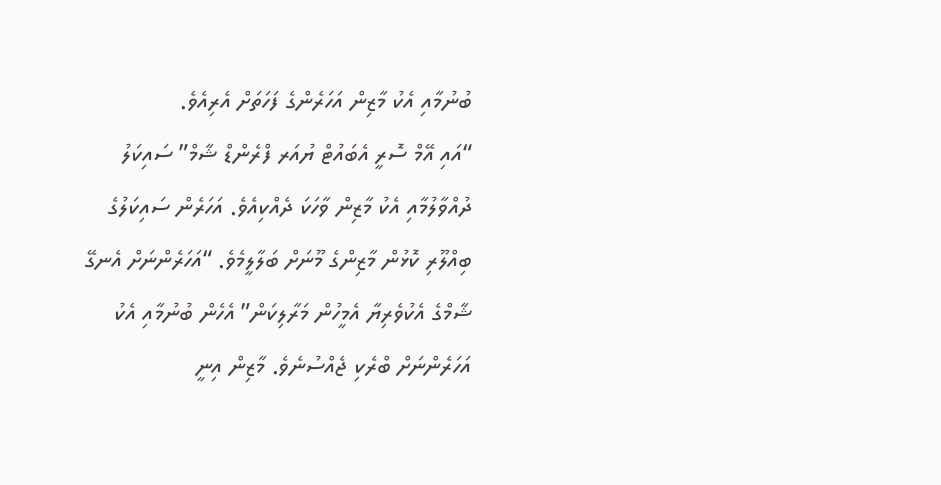ބުނުމާއި އެކު މާޒިން އަހަރެންގެ ފަހަތަށް އެރިއެވެ.
“އައި އޭމް ސޮރީ އެބައުޓް ޔުއަރ ފްރެންޑް ޝާމް” ސައިކަލު ދުއްވާލުމާއި އެކު މާޒިން ވާހަކަ ދެއްކިއެވެ. އަހަރެން ސައިކަލުގެ ބިއްލޫރި ކޮޅުން މާޒިންގެ މޫނަށް ބަލާލީމެވެ. “އަހަރެންނަށް އެނގޭ ޝާމްގެ އެކުވެރިޔާ އެމީހުން މަރާލިކަން” އެހެން ބުނުމާއި އެކު އަހަރެންނަށް ބްރެކި ޖެއްސުނެވެ. މާޒިން އިނީ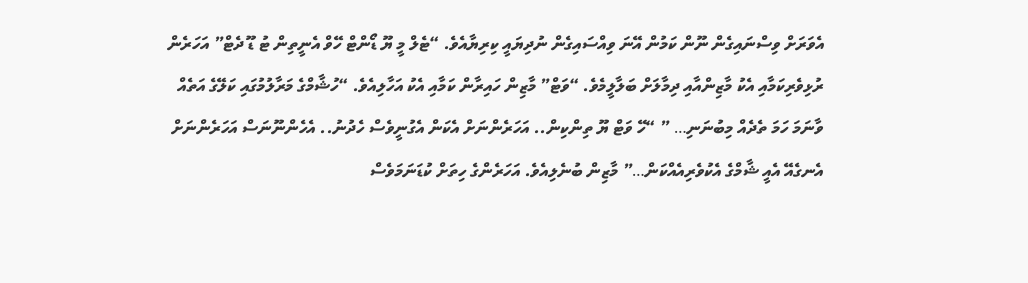އެވަރަށް ވިސްނައިގެން ނޫން ކަމުން އޭނަ ވިއްސައިގެން ނުދިޔައީ ކިރިޔާއެވެ. “ޓެލް މީ ޔޫ ޑޯންޓް ހޭވް އެނީތިން ޓު ޑޫ ދެޓް” އަހަރެން ރުޅިވެރިކަމާއި އެކު މާޒިންއާއި ދިމާލަށް ބަލާލީމެވެ. “ވަޓް” މާޒިން ހައިރާން ކަމާއި އެކު އަހާލިއެވެ. “ހުޝާމްގެ މަރާލުމުގައި ކަލޭގެ އަތެއް ވާނަމަ ހަމަ ތެދެއް މިބުނަނި… ” “ހޭ ވަޓް ޔޫ ތިންކިން.. އަހަރެންނަށް އެކަން އެގުނީވެސް ހެދުނު.. އެހެންނޫނަސް އަހަރެންނަށް އެނގެއޭ އެއީ ޝާމްގެ އެކުވެރިއެއްކަން…” މާޒިން ބުނެލިއެވެ. އަހަރެންގެ ހިތަށް ކުޑަނަމަވެސް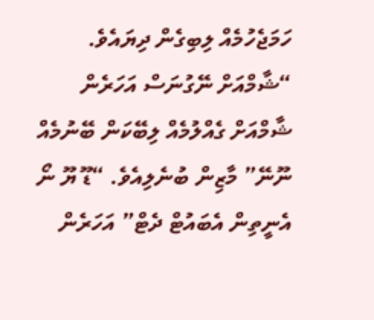ހަމަޖެހުމެއް ލިބިގެން ދިޔައެވެ. “ޝާމްއަށް ނޭގުނަސް އަހަރެން ޝާމްއަށް ގެއްލުމެއް ލިބޭކަން ބޭނުމެއް ނޫނޭ” މާޒިން ބުނެލިއެވެ. “ޑޫ ޔޫ ނޯ އެނީތިން އެބައުޓް ދެޓް” އަހަރެން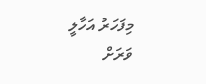މިފަހަރު އަހާލީ ވަރަށް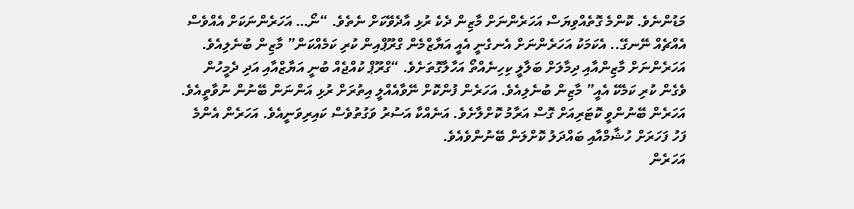މަޑުންނެވެ. ކޮންމެ ގޮތެއްވިޔަސް އަހަރެންނަށް މާޒިން ދެކެ ރުޅި އާދެވޭކަށް ނެތެވެ. “ނޯ… އަހަރެންނަކަށް އެއްވެސް އެއްޗެއް ނޭނގޭ.. އެކަމަކު އަހަރެންނަށް އެނގެނީ އެއީ އަޔާޒްމެން ގްރޫޕްއިން ކުރި ކަމެއްކަން” މާޒިން ބުނެލިއެވެ. އަހަރެންނަށް މާޒިންއާއި ދިމާލަށް ބަލާލީ ކިހިނެއްތޯ އަހާލާގޮތަށެވެ. “ގްރޫޕް ކުއްޖެއް ބުނީ އަޔާޒްއާއި އަދި ދެމީހުން ވެގެން ކުރި ކަމެކޭ އެއީ” މާޒިން ބުނެލިއެވެ. އަހަރެން ފުންކޮށް ނޭވާއެއްލީ އިތުރަށް ރުޅި އަންނަން ބޭނުން ނުވާތީއެވެ. އަހަރެން ބޭނުންވީ ކޮޓަރިއަށް ގޮސް އަރާމު ކޮށްލާށެވެ. އަނެއްކާ އަސުރު ވަގުތުވެސް ކައިރިވަނީއެވެ. އަހަރެން އެންމެ ފަހު ފަހަރަށް ހުޝާމްއާއި ބައްދަލު ކޮށްލަން ބޭނުންވެއެވެ.
އަހަރެން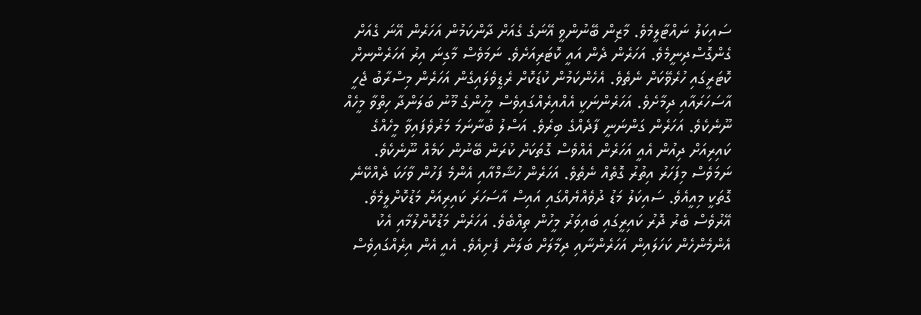ސައިކަލު ނައްޓާލީމެވެ. މާޒިން ބޭނުންވީ އޭނަގެ ގެއަށް ދާންކަމުން އަހަރެން އޭނަ ގެއަށް ގެންގޮސްދިނީމެވެ. އަހަރެން ދެން އައީ ކޮޓަރިއަށެވެ. ނަމަވެސް މާގިނަ އިރު އަހަރެންނށް ކޮޓަރީގައި ހުރެވޭކަށް ނެތެވެ. އެހެންކަމުން ކުޑަކޮށް ރެޑީވެލައިގެން އަހަރެން މިސްރާބު ޖެހީ އާސަހަރައާއި ދިމާށެވެ. އަހަރެންނަކީ އެއްއިރެއްގައިވެސް މީހުންގެ މޫނު ބަލަންދާ ހިތްވާ މީހެއް ނޫނެކެވެ. އަހަރެން ގަންނަނީ ފާދެއްގެ ބިރެވެ. އަސްލު ބުނާނަމަ މަރުވެފައިވާ މީހެއްގެ ކައިރިއަށް ދިއުން އެއީ އަހަރެން އެއްވެސް ގޮތަކަށް ކުރަން ބޭނުން ކަމެއް ނޫނެކެވެ. ނަމަވެސް މިފަހަރު އިތުރު ގޮތެއް ނެތެވެ. އަހަރެން ހުޝާމްއާއި އެންމެ ފަހުން ވާހަކަ ދެއްކޭނެ ގޮތަކީ މިއީއެވެ. ސައިކަލު މަޑު ދުވެއްޔެއްގައި އައިސް އާސަހަރަ ކައިރިއަށް މަޑުކޮށްލީމެވެ. އޭރުވެސް ބެރު ދޮރު ކައިރީގައި ބައިވަރު މީހުން ތިއްބެވެ. އަހަރެން މަޑުކޮށްލުމާއި އެކު އެންމެންހެން ކަހަލައިން އަހަރެންނާއި ދިމާލަށް ބަލަން ފެށިއެވެ. އެއީ އެން އިރެއްގައިވެސް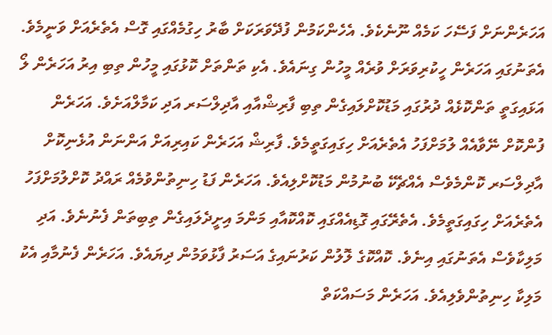އަހަރެންނަށް ފަސޭހަ ކަމެއް ނޫނެކެވެ. އެހެންކަމުން ފުދޭވަރަކަށް ބާރު ހިގުމެއްގައި ގޮސް އެތެރެއަށް ވަނީމެވެ. އެތަނުގައި އަހަރެން ހީކުރިވަރަށް ވުރެއް މީހުން ގިނައެވެ. އެކި ތަންތަށް ކޮޅުގައި މީހުން ތިބި އިރު އަހަރެން ލޯ އަޅައިގަތީ ތަންކޮޅެއް ދުރުގައި މަޑުކޮށްލައިގެން ތިބި ފާރިޝްއާއި އާދިލްސަރ އަދި ކަމާލްއަށެވެ. އަހަރެން ފުންކޮށް ނޭވާއެއް ލުމަށްފަހު އެތެރެއަށް ހިގައިގަތީމެވެ. ފާރިޝް އަހަރެން ކައިރިއަށް އަންނަން އުޅެނިކޮށް އާދިލްސަރ ކޮންމެވެސް އެއްޗެކޭ ބުނުމުން މަޑުކޮށްލިއެވެ. އަހަރެން ފަޑު ހިނިތުންވުމެއް ރައްދު ކޮށްލުމަށްފަހު އެތެރެއަށް ހިގައިގަތީމެވެ. އެތެރޭގައި ގޮޑިއެއްގައި ކޮއްކޮއާއި މަންމަ އިށީދެލައިގެން ތިބިތަން ފެނުނެވެ. އަދި މަލިކާވެސް އެތަނުގައި އިނެވެ. ކޮއްކޮގެ ލޮލުން ކަރުނައިގެ އަސަރު ފާޅުވަމުން ދިޔައެވެ. އަހަރެން ފެނުމާއި އެކު މަލިކާ ހިނިތުންވެލިއެވެ. އަހަރެން މަސައްކަތް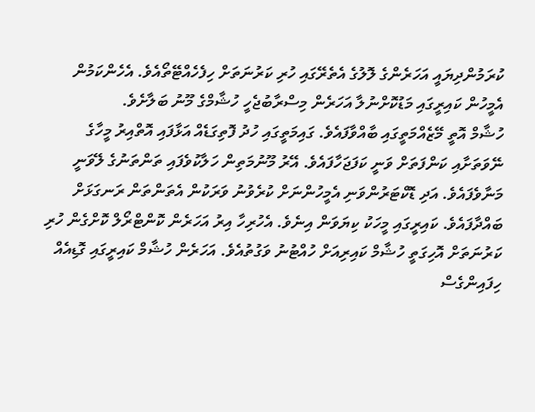ކުރަމުންދިޔައީ އަހަރެންގެ ލޮލުގެ އެތެރޭގައި ހުރި ކަރުނަތަށް ހިފެހެއްޓޭތޯއެވެ. އެހެންކަމުން އެމީހުން ކައިރީގައި މަޑުކޮށްނުލާ އަހަރެން މިސްރާބުޖެހީ ހުޝާމްގެ މޫނު ބަލާށެވެ.
ހުޝާމް އޮތީ މޭޒެއްމަތީގައި ބާއްވާފައެވެ. ގައިމަތީގައި ހުދު ފޮތިގަޑެއް އަޅާފައި އޮތްއިރު މީހާގެ ނޭވަތަށާއި ކަންފަތަށް ވަނީ ކަފަޖަހާފައެވެ. އޭރު މޫނުމަތިން ހަލާކުވެފައި ތަންތަނުގެ ލޭވަނީ މަނާވެފައެވެ. އަދި ޑޮކްޓަރުންވަނި އެމީހުންނަށް ކުރެވުނު ވަރަކުން އެތަންތަން ރަނގަޅަށް ބައްދާފައެވެ. ކައިރީގައި މީހަކު ކިޔަވަން އިނެވެ. އެހުރިހާ އިރު އަހަރެން ކޮންޓްރޯލް ކޮށްގެން ހުރި ކަރުނަތަށް އޮހިގަތީ ހުޝާމް ކައިރިއަށް ހުއްޓުނު ވަގުތުއެވެ. އަހަރެން ހުޝާމް ކައިރީގައި ގޮޑިއެއް ހިފައިންގެސް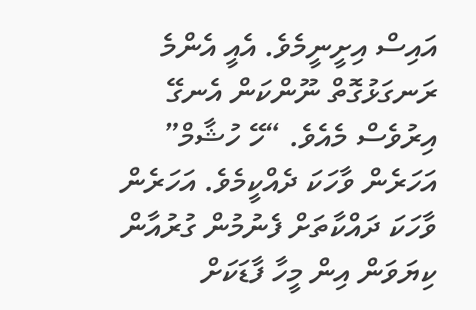އައިސް އިށީނީމެވެ. އެއީ އެންމެ ރަނގަޅުގޮތް ނޫންކަން އެނގޭ އިރުވެސް މެއެވެ. “ހޭ ހުޝާމް” އަހަރެން ވާހަކަ ދެއްކީމެވެ. އަހަރެން ވާހަކަ ދައްކާތަށް ފެނުމުން ގުރުއާން ކިޔަވަން އިން މީހާ ފާޑަކަށް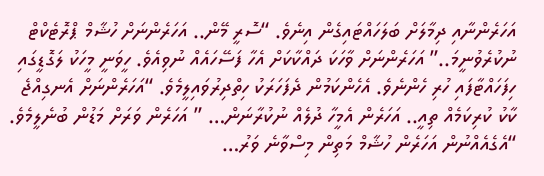އަހަރެންނާއި ދިމާލަށް ބަލަހައްޓައިގެން އިނެވެ. “ސޮރީ މޭން.. އަހަރެންނަށް ހުޝާމް ޕްރޮޓެކްޓް ނުކުރެވުނީމަ..” އަހަރެންނަށް ވާހަކަ ދައްކާކަށް އެހާ ފަސޭހައެއް ނުވިއެވެ. ހީވަނީ މީހަކު ލަގޮޑީގައި ހިފަހައްޓާފައި ހުރި ހެންނެވެ. އެހެންކަމުން ދެފަހަރަކު ހިތްދިރުވައިލީމެވެ. “އަހަރެންނަށް އެނގިއްޖެ ކާކު ކުރިކަމެއް ތިއީ.. އަހަރެން އެމީހާ ދުލެއް ނުކުރާނަން… ” އަހަރެން ވަރަށް މަޑުން ބުނެލީމެވެ. “އެގެއެއްނުން އަހަރެން ހުޝާމް މަތިން މިސްވާނެ ވަރު…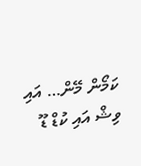ކަމޯން މޭން… އައި ވިޝް އައި ކުޑް ޑޫ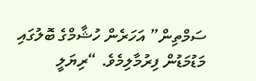ސަމްތިން” އަހަރެން ހުޝާމްގެ ބޮލުގައި މަޑުމަޑުން ފިރުމާލިމެވެ. “ރިޔަލީ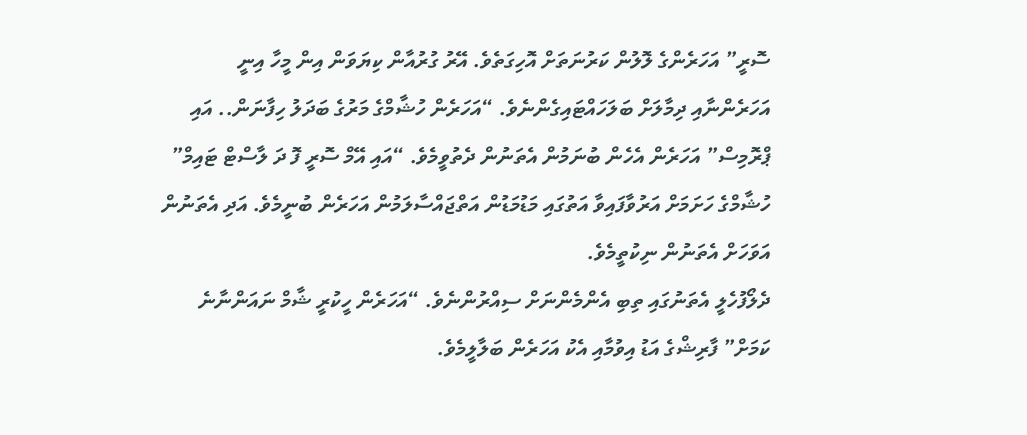ސޮރީ” އަހަރެންގެ ލޮލުން ކަރުނަތަށް އޮހިގަތެވެ. އޭރު ގުރުއާން ކިޔަވަން އިން މީހާ އިނީ އަހަރެންނާއި ދިމާލަށް ބަލަހައްޓައިގެންނެވެ. “އަހަރެން ހުޝާމްގެ މަރުގެ ބަދަލު ހިފާނަން.. އައި ޕްރޮމިސް” އަހަރެން އެހެން ބުނަމުން އެތަނުން ދެތުވީމެވެ. “އައި އޭމް ސޮރީ ފޮ ދަ ލާސްޓް ޓައިމް” ހުޝާމްގެ ހަށަމަށް އަރުވާފައިވާ އަތުގައި މަޑުމަޑުން އަތްޖައްސާލަމުން އަހަރެން ބުނީމެވެ. އަދި އެތަނުން އަވަހަށް އެތަނުން ނިކުތީމެވެ.
ދެލޯފުހެލީ އެތަނުގައި ތިބި އެންމެންނަށް ސިއްރުންނެވެ. “އަހަރެން ހީކުރީ ޝާމް ނައަންނާނެ ކަމަށް” ފާރިޝްގެ އަޑު އިވުމާއި އެކު އަހަރެން ބަލާލީމެވެ.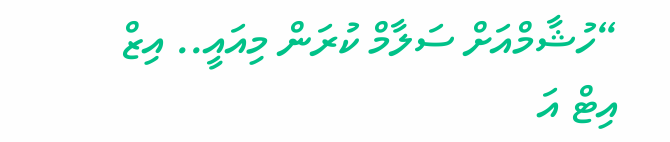“ހުޝާމްއަށް ސަލާމް ކުރަން މިއައީ.. އިޒް އިޓް އަ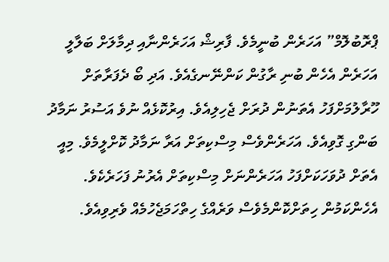ޕްރޮބުލޮމް” އަހަރެން ބުނީމެވެ. ފާރިޝް އަހަރެންނާއި ދިމާލަށް ބަލާލީ އަހަރެން އެހެން ބުނި ރާގުން ކަންނޭނގެއެވެ. އަދި ބޯ ދެފަރާތަށް ހޫރާލުމަށްފަހު އެތަނުން ދުރަށް ޖެހިލިއެވެ. އިރުކޮޅެއް ނުވެ އަސުރު ނަމާދު ބަންގި ގޮވިއެވެ. އަހަރެންވެސް މިސްކިތަށް އަރާ ނަމާދު ކޮށްލީމެވެ. މިއީ އެތަށް ދުވަހަކަށްފަހު އަހަރެންނަށް މިސްކިތަށް އެރުނު ފަހަރެކެވެ. އެހެންކަމުން ހިތަށްކޮންމެވެސް ވަރެއްގެ ހިތްހަމަޖެހުމެއް ވެރިވިއެވެ.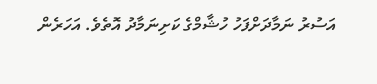އަސުރު ނަމާދަށްފަހު ހުޝާމްގެ ކަށިނަމާދު އޮތެވެ. އަހަރެން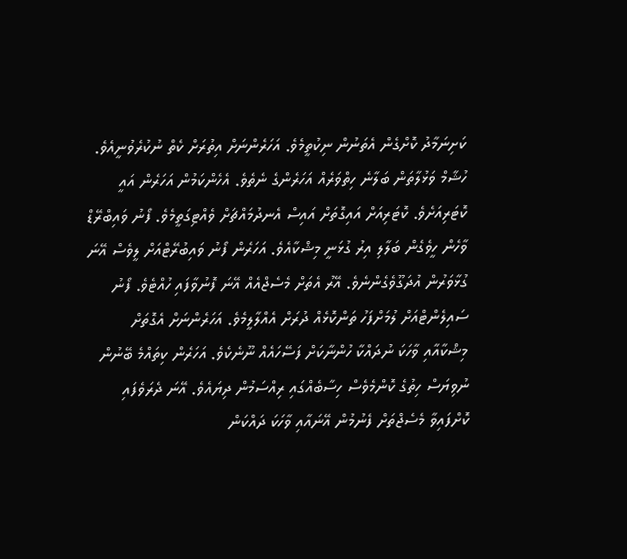ކަށިނަމާދު ކޮށްގެން އެތަނުން ނިކުތީމެވެ. އަހަރެންނަށް އިތުރަށް ކެތް ނުކުރެވުނީއެވެ. ހުޝާމް ވަޅުލާތަން ބަލާނެ ހިތްވަރެއް އަހަރެންގެ ނެތެވެ. އެހެންކަމުން އަހަރެން އައީ ކޮޓަރިއަށެވެ. ކޮޓަރިއަށް އައިގޮތަށް އައިސް އެނދުމައްޗަށް ވެއްޓިގަތީމެވެ. ފޯނު ވައިބްރޭޑް ވާހެން ހީވެގެން ބަލާލި އިރު ގުޅަނީ މިޝްކާއެވެ. އަހަރެން ފޯނު ވައިބުރޭޓްއަށް ލީވެސް އޭނަ ގުޅާވަރުން އުދަގޫވެގެންނެވެ. އޭރު އެތަށް މެސެޖްއެއް އޭނަ ފޮނުވާފައި ހުއްޓެވެ. ފޯނު ސައިލެންޓްއަށް ލުމަށްފަހު ތަންކޮޅެއް ދުރަށް އެއްލާލީމެވެ. އަހަރެންނަށް އެގޮތަށް މިޝްކާއާއި ވާހަކަ ނުދައްކާ ހުންނާކަށް ފަސޭހައެއް ނޫނެކެވެ. އަހަރެން ކިތައްމެ ބޭނުން ނުވިޔަސް ހިތުގެ ކޮންމެވެސް ހިސާބެއްގައި ރިއްސަމުން ދިޔައެވެ. އޭނަ ދެރަވެފައި ކޮށްފައިވާ މެސެޖްތަށް ފެނުމުން އޭނައާއި ވާހަކަ ދައްކަން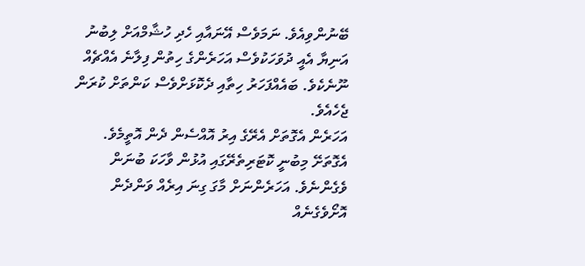ބޭނުންވިއެވެ. ނަމަވެސް އޭނައާއި ހެދި ހުޝާމްއަށް ލިބުނު އަނިޔާ އެއީ ދުވަހަކުވެސް އަހަރެންގެ ހިތުން ފިލާނެ އެއްޗެއް ނޫނެކެވެ. ބައެއްފަހަރު ހިތާއި ދެކޮޅަށްވެސް ކަންތަށް ކުރަން ޖެހެއެވެ.
އަހަރެން އެގޮތަށް އެރޭގެ އިރު އޮއްސެން ދެން އޮތީމެވެ. އެގޮތަށޭ މިބުނީ ކޮޓަރިތެރޭގައި އުޅުން ވާހަކަ ބުނަން ވެގެންނެވެ. އަހަރެންނަށް މާގަ ގިނަ އިރެއް ވަންދެން އޮށޯވެގެނެއް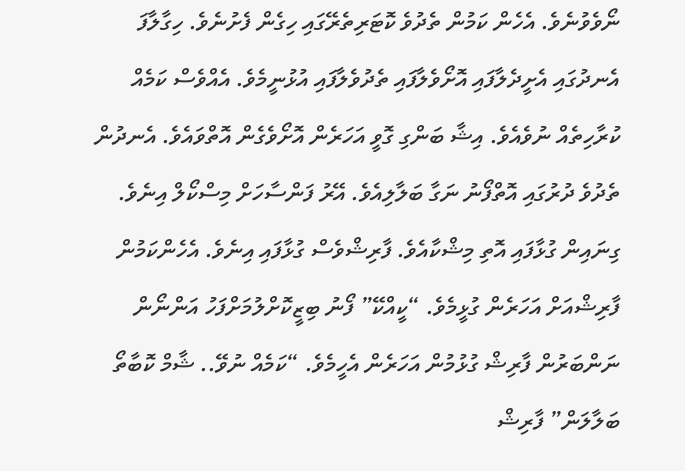ނޯވެވުނެވެ. އެހެން ކަމުން ތެދުވެ ކޮޓަރިތެރޭގައި ހިގެން ފެށުނެވެ. ހިގާލާފަ އެނދުގައި އެށީދެލާފައި އޮށޯވެލާފައި ތެދުވެލާފައި އުޅުނީމެވެ. އެއްވެސް ކަމެއް ކުރާހިތެއް ނުވެއެވެ. އިޝާ ބަންގި ގޮވީ އަހަރެން އޮށޯވެގެން އޮތްވައެވެ. އެނދުން ތެދުވެ ދުރުގައި އޮތްފޯނު ނަގާ ބަލާލިއެވެ. އޭރު ފަންސާހަށް މިސްކޯލް އިނެވެ. ގިނައިން ގުޅާފައި އޮތި މިޝްކާއެވެ. ފާރިޝްވެސް ގުޅާފައި އިނެވެ. އެހެންކަމުން ފާރިޝްއަށް އަހަރެން ގުޅީމެވެ. “ކީއްކޭ” ފޯނު ބިޒީކޮށްލުމަށްފަހު އަންނޯން ނަންބަރުން ފާރިޝް ގުޅުމުން އަހަރެން އެހީމެވެ. “ކަމެއް ނުވޭ.. ޝާމް ކޮބާތޯ ބަލާލަން” ފާރިޝް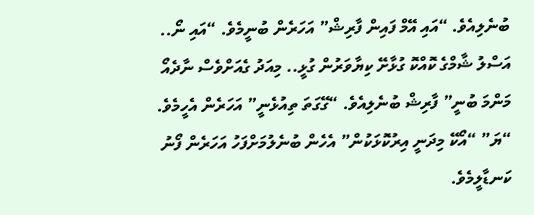ބުނެލިއެވެ. “އައި އޭމް ފައިން ފާރިޝް” އަހަރެން ބުނީމެވެ. “އައި ނޯ.. އަސްލު ޝާމްގެ ކޮއްކޮ ގުޅާށޭ ކިޔާވަރުން ގުޅީ.. މިއަދު ގެއަށްވެސް ނާދެއޯ މަންމަ ބުނީ” ފާރިޝް ބުނެލިއެވެ. “ގޭގަތަ ތިއުޅެނީ” އަހަރެން އެހީމެވެ. “ޔަ” “އޯކޭ މިދަނީ އިރުކޮޅަކުން” އެހެން ބުނެލުމަށްފަހު އަހަރެން ފޯނު ކަނޑާލީމެވެ.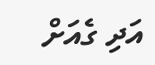އަދި ގެއަށް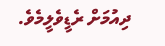ދިއުމަށް ރެޑީވެލީމެވެ.